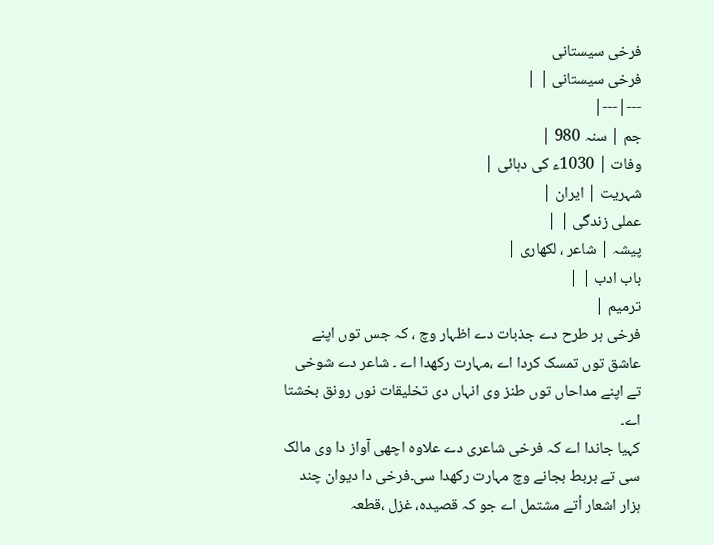فرخی سیستانی
فرخی سیستانی | |
---|---|
جم | سنہ 980 |
وفات | 1030ء کی دہائی |
شہریت | ایران |
عملی زندگی | |
پیشہ | شاعر ، لکھاری |
باب ادب | |
ترمیم |
فرخی ہر طرح دے جذبات دے اظہار وچ ، کہ جس توں اپنے عاشق توں تمسک کردا اے ،مہارت رکھدا اے ۔ شاعر دے شوخی تے اپنے مداحاں توں طنز وی انہاں دی تخلیقات نوں رونق بخشتا اے۔
کہیا جاندا اے کہ فرخی شاعری دے علاوہ اچھی آواز دا وی مالک سی تے بربط بجانے وچ مہارت رکھدا سی۔فرخی دا دیوان چند ہزار اشعار اُتے مشتمل اے جو کہ قصیدہ، غزل ،قطعہ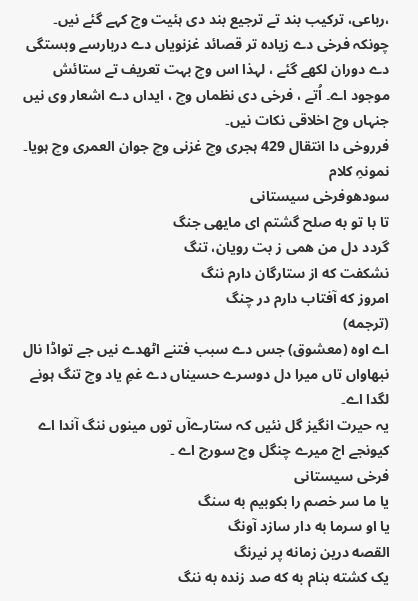،رباعی، ترکیب بند تے ترجیع بند دی ہئیت وچ کہے گئے نيں۔
چونکہ فرخی دے زیادہ تر قصائد غزنویاں دے دربارسے وبستگی دے دوران لکھے گئے ، لہذا اس وچ بہت تعریف تے ستائش موجود اے۔ اُتے ، فرخی دی نظماں وچ ، ایداں دے اشعار وی نيں جنہاں وچ اخلاقی نکات نيں۔
فرروخی دا انتقال 429 ہجری وچ غزنی وچ جوان العمری وچ ہويا۔
نمونہِ کلام
سودھوفرخی سیستانی
تا با تو به صلح گشتم ای مایهی جنگ
گردد دل من همی ز بت رویان، تنگ
نشکفت که از ستارگان دارم ننگ
امروز که آفتاب دارم در چنگ
(ترجمه)
اے اوہ (معشوق) جس دے سبب فتنے اٹھدے نيں جے تواڈا نال نبھاواں تاں میرا دل دوسرے حسیناں دے غمِ یاد وچ تنگ ہونے لگدا اے۔
یہ حیرت انگیز گل نئيں کہ ستارےآں توں مینوں ننگ آندا اے کیونجے اج میرے چنگل وچ سورج اے ۔
فرخی سیستانی
یا ما سر خصم را بکوبیم به سنگ
یا او سرما به دار سازد آونگ
القصه درین زمانه پر نیرنگ
یک کشته بنام به که صد زنده به ننگ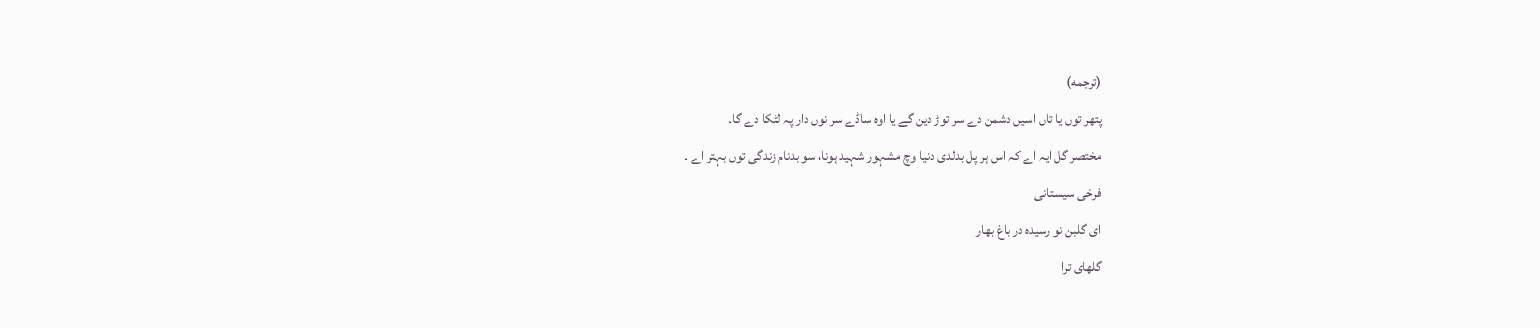(ترجمه)
پتھر توں یا تاں اسيں دشمن دے سر توڑ دین گے یا اوہ ساڈے سر نوں دار پہ لٹکا دے گا۔
مختصر گل ایہ اے کہ اس ہر پل بدلدی دنیا وچ مشہور شہید ہونا، سو بدنام زندگی توں بہتر اے ۔
فرخی سیستانی
ای گلبن نو رسیده در باغ بهار
گلهای ترا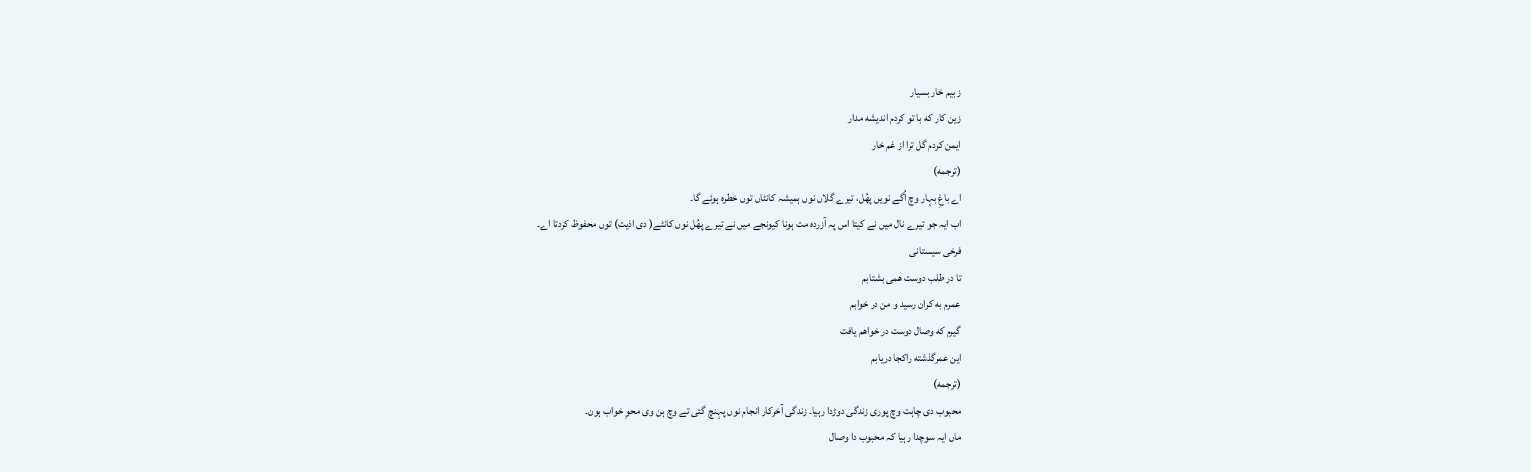ز بیم خار بسیار
زین کار که با تو کردم اندیشه مدار
ایمن کردم گل ترا از غم خار
(ترجمه)
اے باغِ بہار وچ اُگے نويں پھُل، تیرے گلاں نوں ہمیشہ کانٹاں توں خطرہ ہوئے گا۔
اب ایہ جو تیرے نال ميں نے کيتا اس پہ آزردہ مت ہونا کیونجے ميں نے تیرے پھُل نوں کانٹے( دی اذیت) توں محفوظ کردتا اے۔
فرخی سیستانی
تا در طلب دوست همی بشتابم
عمرم به کران رسید و من در خوابم
گیرم که وصال دوست در خواهم یافت
این عمرگذشته راکجا دریابم
(ترجمه)
محبوب دی چاہت وچ پوری زندگی دوڑدا رہیا۔ زندگی آخرکار انجام نوں پہنچ گئی تے وچ ہن وی محوِ خواب ہون۔
ماں ایہ سوچدا رہیا کہ محبوب دا وصال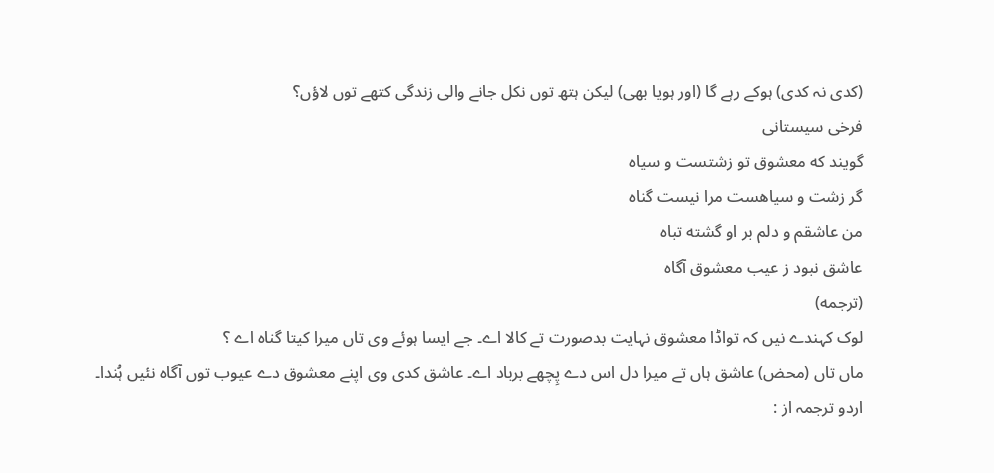(کدی نہ کدی) ہوکے رہے گا (اور ہويا بھی) لیکن ہتھ توں نکل جانے والی زندگی کتھے توں لاؤں؟
فرخی سیستانی
گویند که معشوق تو زشتست و سیاه
گر زشت و سیاهست مرا نیست گناه
من عاشقم و دلم بر او گشته تباه
عاشق نبود ز عیب معشوق آگاه
(ترجمه)
لوک کہندے نيں کہ تواڈا معشوق نہایت بدصورت تے کالا اے۔ جے ایسا ہوئے وی تاں میرا کيتا گناہ اے ؟
ماں تاں (محض) عاشق ہاں تے میرا دل اس دے پِچھے برباد اے۔ عاشق کدی وی اپنے معشوق دے عیوب توں آگاہ نئيں ہُندا۔
اردو ترجمہ از :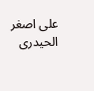علی اصغر الحیدری